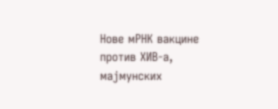Нове мРНК вакцине против ХИВ-а, мајмунских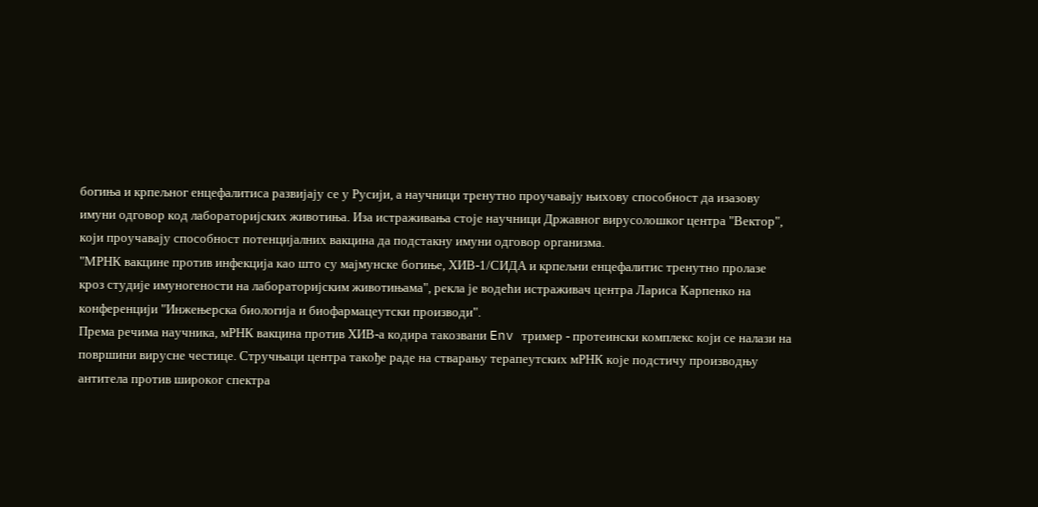богиња и крпељног енцефалитиса развијају се у Русији, а научници тренутно проучавају њихову способност да изазову имуни одговор код лабораторијских животиња. Иза истраживања стоје научници Државног вирусолошког центра "Вектор", који проучавају способност потенцијалних вакцина да подстакну имуни одговор организма.
"МРНК вакцине против инфекција као што су мајмунске богиње, ХИВ-1/СИДА и крпељни енцефалитис тренутно пролазе кроз студије имуногености на лабораторијским животињама", рекла је водећи истраживач центра Лариса Карпенко на конференцији "Инжењерска биологија и биофармацеутски производи".
Према речима научника, мРНК вакцина против ХИВ-а кодира такозвани Env тример - протеински комплекс који се налази на површини вирусне честице. Стручњаци центра такође раде на стварању терапеутских мРНК које подстичу производњу антитела против широког спектра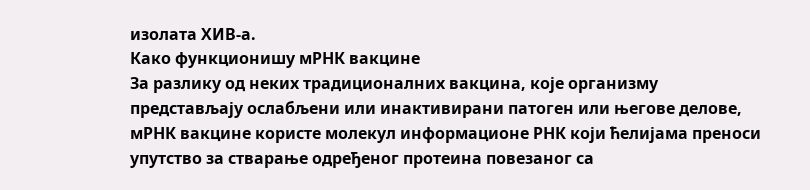изолата ХИВ-а.
Како функционишу мРНК вакцине
За разлику од неких традиционалних вакцина, које организму представљају ослабљени или инактивирани патоген или његове делове, мРНК вакцине користе молекул информационе РНК који ћелијама преноси упутство за стварање одређеног протеина повезаног са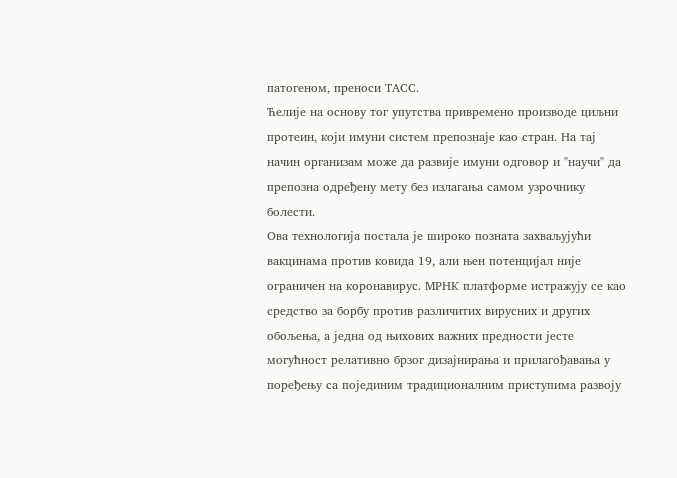патогеном, преноси ТАСС.
Ћелије на основу тог упутства привремено производе циљни протеин, који имуни систем препознаје као стран. На тај начин организам може да развије имуни одговор и "научи" да препозна одређену мету без излагања самом узрочнику болести.
Ова технологија постала је широко позната захваљујући вакцинама против ковида 19, али њен потенцијал није ограничен на коронавирус. МРНК платформе истражују се као средство за борбу против различитих вирусних и других обољења, а једна од њихових важних предности јесте могућност релативно брзог дизајнирања и прилагођавања у поређењу са појединим традиционалним приступима развоју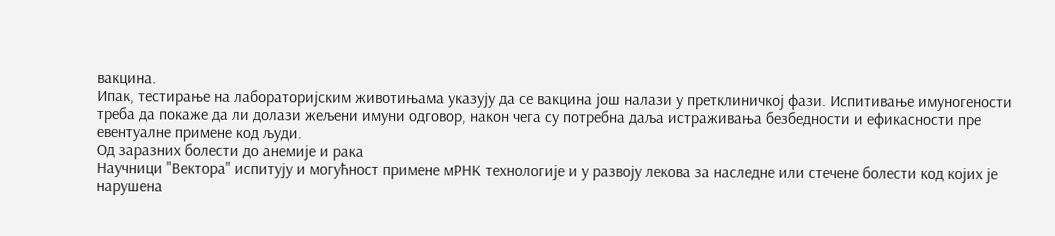вакцина.
Ипак, тестирање на лабораторијским животињама указују да се вакцина још налази у претклиничкој фази. Испитивање имуногености треба да покаже да ли долази жељени имуни одговор, након чега су потребна даља истраживања безбедности и ефикасности пре евентуалне примене код људи.
Од заразних болести до анемије и рака
Научници "Вектора" испитују и могућност примене мРНК технологије и у развоју лекова за наследне или стечене болести код којих је нарушена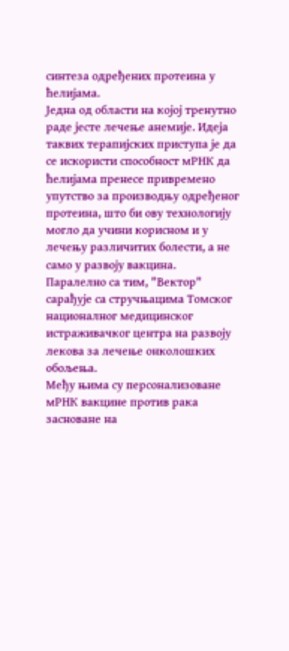синтеза одређених протеина у ћелијама.
Једна од области на којој тренутно раде јесте лечење анемије. Идеја таквих терапијских приступа је да се искористи способност мРНК да ћелијама пренесе привремено упутство за производњу одређеног протеина, што би ову технологију могло да учини корисном и у лечењу различитих болести, а не само у развоју вакцина.
Паралелно са тим, "Вектор" сарађује са стручњацима Томског националног медицинског истраживачког центра на развоју лекова за лечење онколошких обољења.
Међу њима су персонализоване мРНК вакцине против рака засноване на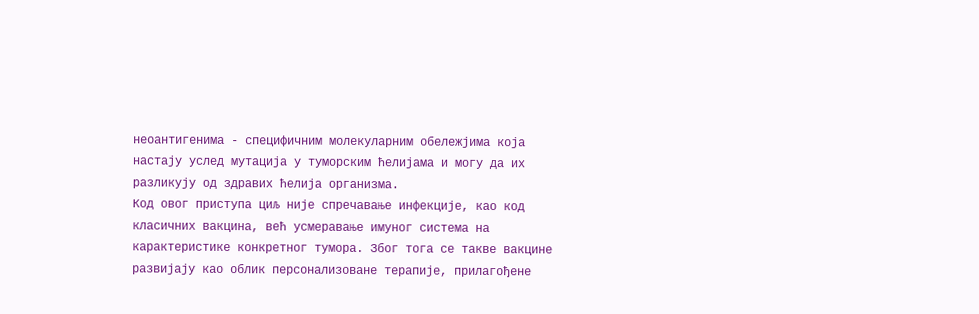неоантигенима - специфичним молекуларним обележјима која настају услед мутација у туморским ћелијама и могу да их разликују од здравих ћелија организма.
Код овог приступа циљ није спречавање инфекције, као код класичних вакцина, већ усмеравање имуног система на карактеристике конкретног тумора. Због тога се такве вакцине развијају као облик персонализоване терапије, прилагођене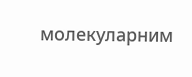молекуларним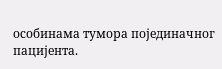особинама тумора појединачног пацијента.